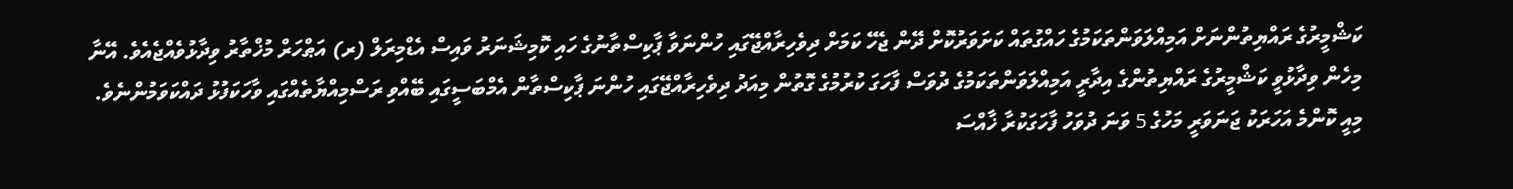ކަޝްމީރުގެ ރައްޔިތުންނަށް އަމިއްލަވަންތަކަމުގެ ހައްގުތައް ކަށަވަރުކޮށް ދޭން ޖެހޭ ކަމަށް ދިވެހިރާއްޖޭގައި ހުންނަވާ ޕާކިސްތާނުގެ ހައި ކޮމިޝަނަރު ވައިސް އެޑްމިރަލް (ރ) އަޠްހަރް މުޚްތާރު ވިދާޅުވެއްޖެއެވެ. އޭނާ މިހެން ވިދާޅުވީ ކަޝްމީރުގެ ރައްޔިތުންގެ އިދާރީ އަމިއްލަވަންތަކަމުގެ ދުވަސް ފާހަގަ ކުރުމުގެ ގޮތުން މިއަދު ދިވެހިރާއްޖޭގައި ހުންނަ ޕާކިސްތާން އެމްބަސީގައި ބޭއްވި ރަސްމިއްޔާތެއްގައި ވާހަކަފުޅު ދައްކަވަމުންނެވެ. މިއީ ކޮންމެ އަހަރަކު ޖަނަވަރީ މަހުގެ 5 ވަނަ ދުވަހު ފާހަގަކުރާ ޚާއްސަ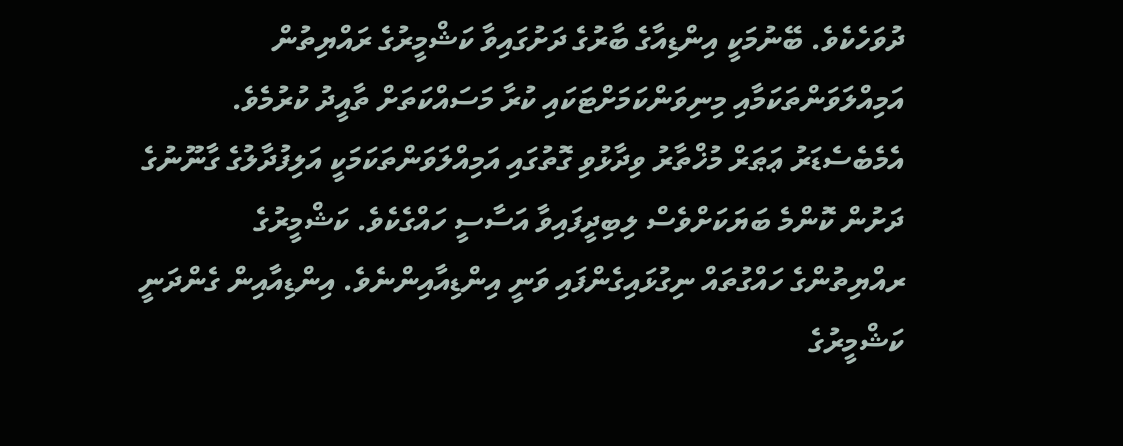ދުވަހެކެވެ. ބޭނުމަކީ އިންޑިއާގެ ބާރުގެ ދަށުގައިވާ ކަޝްމީރުގެ ރައްޔިތުން އަމިއްލަވަންތަކަމާއި މިނިވަންކަމަށްޓަކައި ކުރާ މަސައްކަތަށް ތާއީދު ކުރުމެވެ.
އެމެބެސެޑަރު ޢަޠަރް މުޚްތާރު ވިދާޅުވި ގޮތުގައި އަމިއްލަވަންތަކަމަކީ އަލިފުދާލުގެ ގާނޫނުގެ ދަށުން ކޮންމެ ބަޔަކަށްވެސް ލިބިދީފައިވާ އަސާސީ ހައްގެކެވެ. ކަޝްމީރުގެ ރއްޔިތުންގެ ހައްގުތައް ނިގުޅައިގެންފައި ވަނީ އިންޑިއާއިންނެވެ. އިންޑިއާއިން ގެންދަނީ ކަޝްމީރުގެ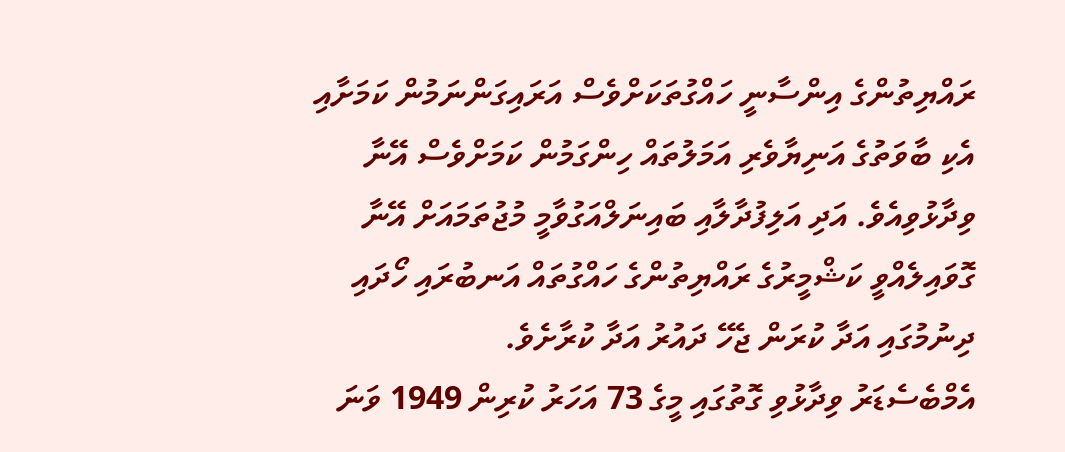ރައްޔިތުންގެ އިންސާނީ ހައްގުތަކަށްވެސް އަރައިގަންނަމުން ކަމަށާއި އެކި ބާވަތުގެ އަނިޔާވެރި އަމަލުތައް ހިންގަމުން ކަމަށްވެސް އޭނާ ވިދާޅުވިއެވެ. އަދި އަލިފުދާލާއި ބައިނަލްއަގުވާމީ މުޖުތަމައަށް އޭނާ ގޮވައިލެއްވީ ކަޝްމީރުގެ ރައްޔިތުންގެ ހައްގުތައް އަނބުރައި ހޯދައި ދިނުމުގައި އަދާ ކުރަން ޖެހޭ ދައުރު އަދާ ކުރާށެވެ.
އެމްބެސެޑަރު ވިދާޅުވި ގޮތުގައި މީގެ 73 އަހަރު ކުރިން 1949 ވަނަ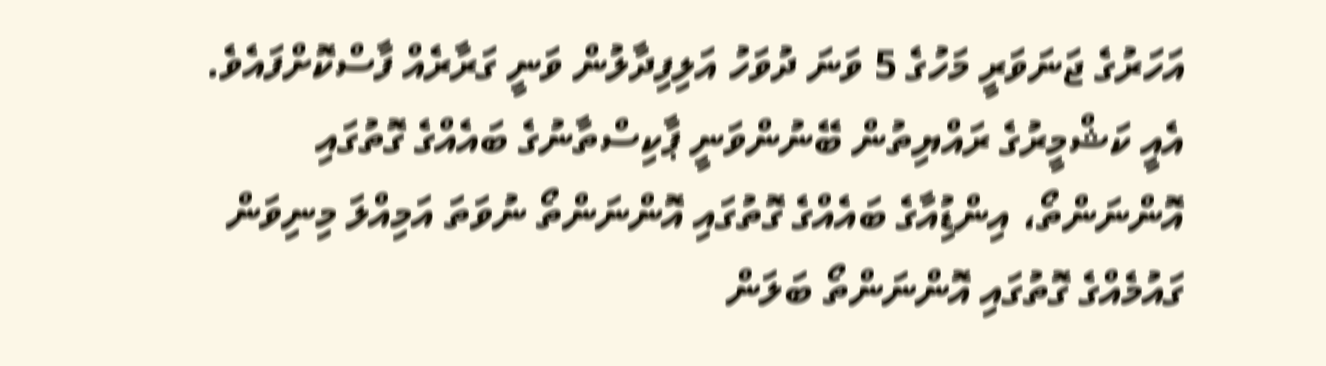އަހަރުގެ ޖަނަވަރީ މަހުގެ 5 ވަނަ ދުވަހު އަލިފިދާލުން ވަނީ ގަރާރެއް ފާސްކޮށްފައެވެ. އެއީ ކަޝްމީރުގެ ރައްޔިތުން ބޭނުންވަނީ ޕާކިސްތާނުގެ ބައެއްގެ ގޮތުގައި އޮންނަންތޯ، އިންޑުިއާގެ ބައެއްގެ ގޮތުގައި އޮންނަންތޯ ނުވަތަ އަމިއްލަ މިނިވަން ގައުމެއްގެ ގޮތުގައި އޮންނަންތޯ ބަލަން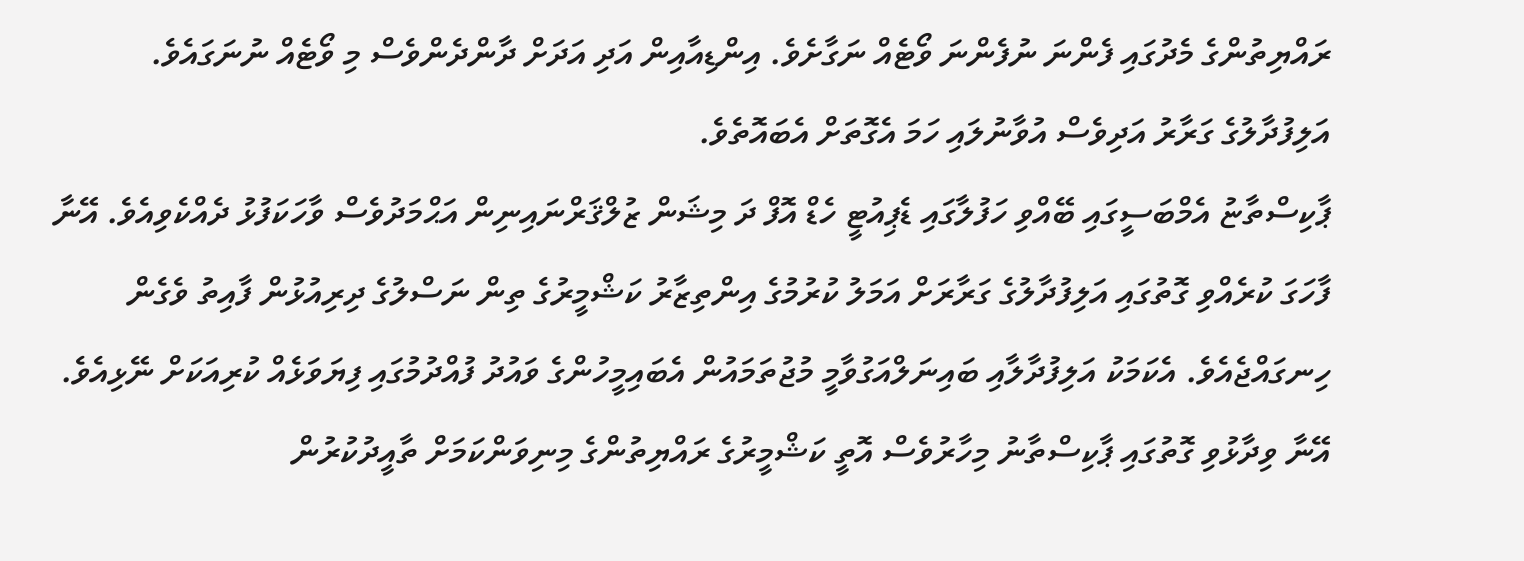ރައްޔިތުންގެ މެދުގައި ފެންނަ ނުފެންނަ ވޯޓެއް ނަގާށެވެ. އިންޑިއާއިން އަދި އަދަށް ދާންދެންވެސް މި ވޯޓެއް ނުނަގައެވެ. އަލިފުދާލުގެ ގަރާރު އަދިވެސް އުވާނުލައި ހަމަ އެގޮތަށް އެބައޮތެވެ.
ޕާކިސްތާޏު އެމްބަސީގައި ބޭއްވި ހަފުލާގައި ޑެޕިއުޓީ ހެޑް އޮފް ދަ މިޝަން ޒުލްޤަރްނައިނިން އަޙްމަދުވެސް ވާހަކަފުޅު ދެއްކެވިއެވެ. އޭނާ ފާހަގަ ކުރެއްވި ގޮތުގައި އަލިފުދާލުގެ ގަރާރަށް އަމަލު ކުރުމުގެ އިންތިޒާރު ކަޝްމީރުގެ ތިން ނަސްލުގެ ދިރިއުޅުން ފާއިތު ވެގެން ހިނގައްޖެއެވެ. އެކަމަކު އަލިފުދާލާއި ބައިނަލްއަގުވާމީ މުޖުތަމައުން އެބައިމީހުންގެ ވައުދު ފުއްދުމުގައި ފިޔަވަޅެއް ކުރިއަކަށް ނޭޅިއެވެ. އޭނާ ވިދާޅުވި ގޮތުގައި ޕާކިސްތާނު މިހާރުވެސް އޮތީ ކަޝްމީރުގެ ރައްޔިތުންގެ މިނިވަންކަމަށް ތާއީދުކުރުން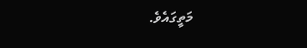މަތީގައެވެ.